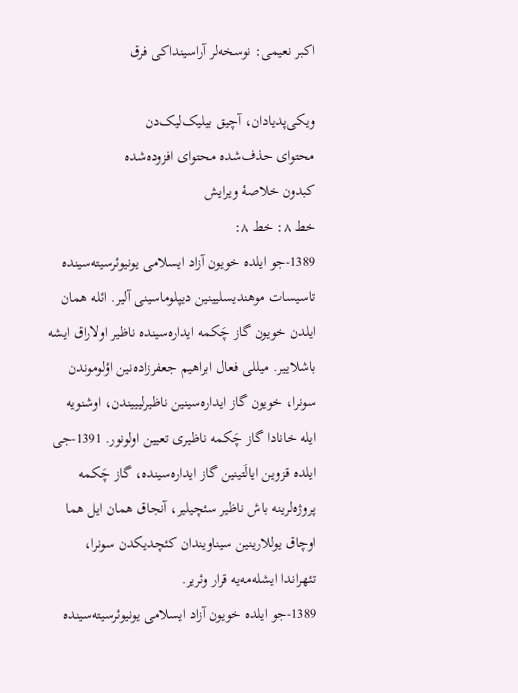اکبر نعیمی: نوسخه‌لر آراسینداکی فرق

ویکی‌پدیادان، آچیق بیلیک‌لیک‌دن
محتوای حذف‌شده محتوای افزوده‌شده
کبدون خلاصۀ ویرایش
خط ۸: خط ۸:
1389-جو ایلده خویون آزاد ایسلامی یونیوئرسیته‌سینده تاسیسات موهندیسلیینین دیپلوماسینی آلیر. ائله همان ایلدن خویون گاز چَکمه ایداره‌سینده ناظیر اولاراق ایشه باشلاییر. میللی فعال ابراهیم جعفرزاده‌نین اؤلوموندن سونرا، خویون گاز ایداره‌سینین ناظیرلیییندن، اوشنویه ایله خانادا گاز چَکمه ناظیری تعیین اولونور. 1391-جی ایلده قزوین ایالَتینین گاز ایداره‌سینده، گاز چَکمه پروژه‌لرینه باش ناظیر سئچیلیر، آنجاق همان ایل هما اوچاق یوللارینین سیناویندان کئچدیکدن سونرا، تئهراندا ایشله‌مه‌یه قرار وئریر.
1389-جو ایلده خویون آزاد ایسلامی یونیوئرسیته‌سینده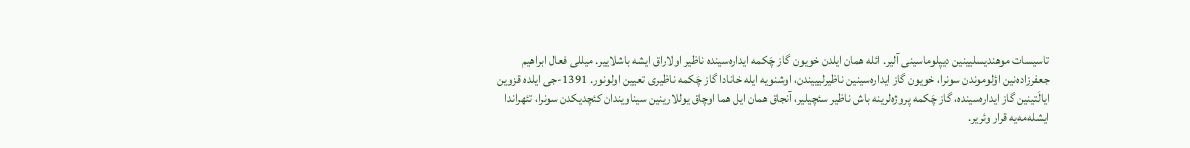تاسیسات موهندیسلیینین دیپلوماسینی آلیر. ائله همان ایلدن خویون گاز چَکمه ایداره‌سینده ناظیر اولاراق ایشه باشلاییر. میللی فعال ابراهیم جعفرزاده‌نین اؤلوموندن سونرا، خویون گاز ایداره‌سینین ناظیرلیییندن، اوشنویه ایله خانادا گاز چَکمه ناظیری تعیین اولونور. 1391-جی ایلده قزوین ایالَتینین گاز ایداره‌سینده، گاز چَکمه پروژه‌لرینه باش ناظیر سئچیلیر، آنجاق همان ایل هما اوچاق یوللارینین سیناویندان کئچدیکدن سونرا، تئهراندا ایشله‌مه‌یه قرار وئریر.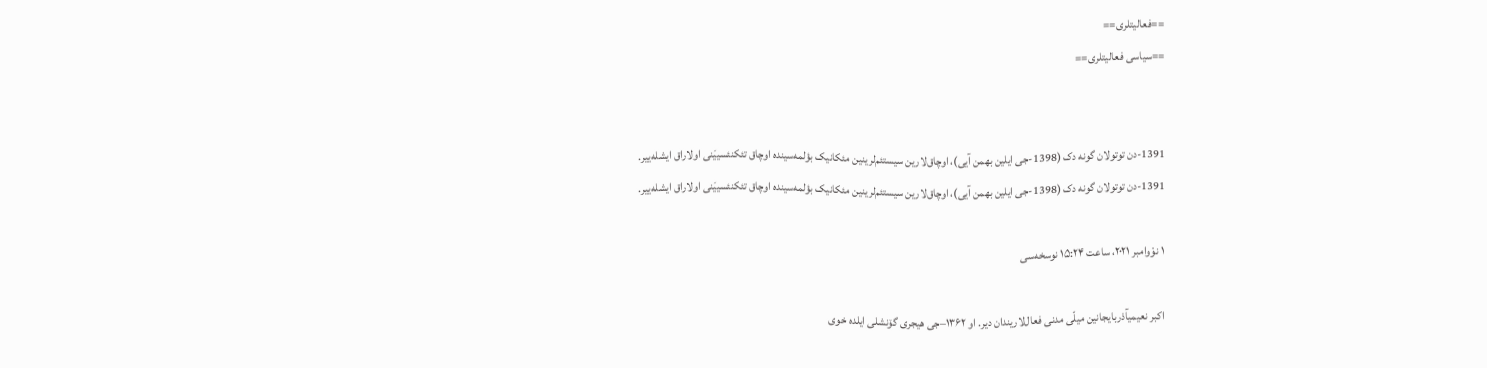==فعالیتلری==
==سیاسی فعالیتلری==


1391-دن توتولان گونه دک (1398-جی ایلین بهمن آیی)، اوچاق‌لارین سیستئم‌لرینین مئکانیک بؤلمه‌سینده اوچاق تئکنئسییَنی اولاراق ایشله‌ییر.
1391-دن توتولان گونه دک (1398-جی ایلین بهمن آیی)، اوچاق‌لارین سیستئم‌لرینین مئکانیک بؤلمه‌سینده اوچاق تئکنئسییَنی اولاراق ایشله‌ییر.

۱ نوْوامبر ۲۰۲۱، ساعت ۱۵:۲۴ نوسخه‌سی

اکبر نعیمیآذربایجانین میلّی مدنی فعال‌لاریندان دیر. او ۱۳۶۲–جی هیجری گۆنشلی ایلده خوی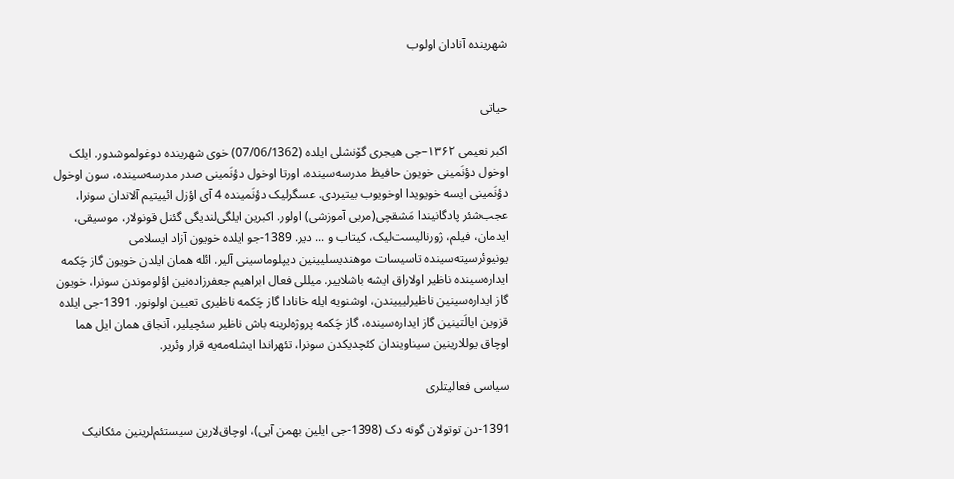شهرینده آنادان اولوب


حیاتی

اکبر نعیمی ۱۳۶۲–جی هیجری گۆنشلی ایلده (07/06/1362) خوی شهرینده دوغولموشدور. ایلک اوخول دؤنَمینی خویون حافیظ مدرسه‌سینده، اورتا اوخول دؤنَمینی صدر مدرسه‌سینده، سون اوخول دؤنَمینی ایسه خویویدا اوخویوب بیتیردی. عسگرلیک دؤنَمینده 4 آی اؤزل ائییتیم آلاندان سونرا، عجب‌شئر پادگانیندا مَشقچی(مربی آموزشی) اولور. اکبرین ایلگی‌لندیگی گئنل قونولار، موسیقی، ایدمان، فیلم، ژورنالیست‌لیک، کیتاب و ... دیر. 1389-جو ایلده خویون آزاد ایسلامی یونیوئرسیته‌سینده تاسیسات موهندیسلیینین دیپلوماسینی آلیر. ائله همان ایلدن خویون گاز چَکمه ایداره‌سینده ناظیر اولاراق ایشه باشلاییر. میللی فعال ابراهیم جعفرزاده‌نین اؤلوموندن سونرا، خویون گاز ایداره‌سینین ناظیرلیییندن، اوشنویه ایله خانادا گاز چَکمه ناظیری تعیین اولونور. 1391-جی ایلده قزوین ایالَتینین گاز ایداره‌سینده، گاز چَکمه پروژه‌لرینه باش ناظیر سئچیلیر، آنجاق همان ایل هما اوچاق یوللارینین سیناویندان کئچدیکدن سونرا، تئهراندا ایشله‌مه‌یه قرار وئریر.

سیاسی فعالیتلری

1391-دن توتولان گونه دک (1398-جی ایلین بهمن آیی)، اوچاق‌لارین سیستئم‌لرینین مئکانیک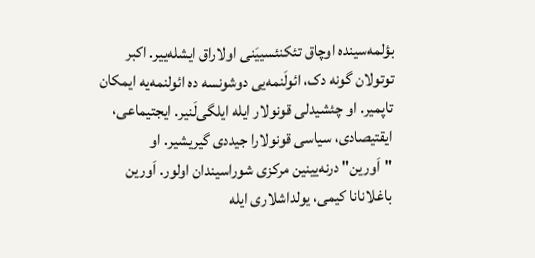بؤلمه‌سینده اوچاق تئکنئسییَنی اولاراق ایشله‌ییر. اکبر توتولان گونه دک، ائولَنمه‌یی دوشونسه ده ائولنمه‌یه ایمکان تاپمیر. او چئشیدلی قونولار ایله ایلگی‌لَنیر. ایجتیماعی، ایقتیصادی، سیاسی قونولارا جیددی گیریشیر. او "اَورین" درنه‌یینین مرکزی شوراسیندان اولور. اَورین باغلانانا کیمی، یولداشلاری ایله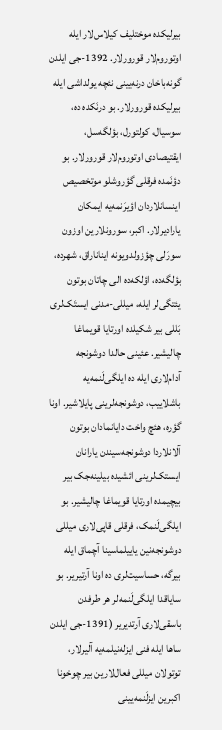بیرلیکده موختلیف کیلاس‌لار ایله اوتوروم‌لار قورورلار. 1392-جی ایلدن گونه‌باخان درنه‌یینی نئچه یولداشی ایله بیرلیکده قورورلار. بو درنَکده ده، سوسیال، کولتورل، بؤلگه‌سل، ایقتیصادی اوتوروم‌لار قورورلار. بو دؤنَمده فرقلی گؤروشلو موتخصیص اینسانلاردان اؤیرَنمه‌یه ایمکان یارادیرلار. اکبر، سورونلارین اوزون سورَلی چؤزولدویونه ایناناراق، شهرده، بؤلگه‌ده، اؤلکه‌ده الی چاتان بوتون یئتگی‌لر ایله، میللی-مدنی ایستَک‌لری بَللی بیر شکیلده اورتایا قویماغا چالیشیر. عئینی حالدا دوشونجه آدام‌لاری ایله ده ایلگی‌لَنمه‌یه باشلاییب، دوشونجه‌لرینی پایلاشیر. اونا گؤره، هئچ واخت دایانمادان بوتون آلانلاردا دوشونجه‌سیندن یارانان ایستک‌لرینی ائشیده بیلینه‌جک بیر بیچیمده اورتایا قویماغا چالیشیر. بو ایلگی‌لَنمک، فرقلی قاپی‌لاری میللی دوشونجه‌نین یاییلماسینا آچماق ایله بیرگه، حساسیت‌لری ده اونا آرتیریر. بو سایاقدا ایلگی‌لَنمه‌لر هر طرفدن باسقی‌لاری آرتدیریر (1391-جی ایلدن ساها ایله فنی ایزله‌نیلمه‌یه آلیرلار، توتولان میللی فعال‌لارین بیر چوخونا اکبرین ایزلَنمه‌یینی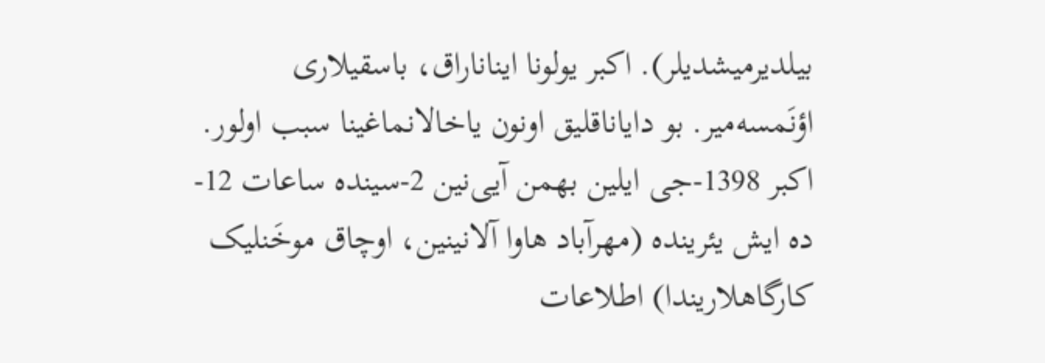بیلدیرمیشدیلر). اکبر یولونا ایناناراق، باسقیلاری اؤنَمسه‌میر. بو دایاناقلیق اونون یاخالانماغینا سبب اولور. اکبر 1398-جی ایلین بهمن آیی‌نین 2-سینده ساعات 12-ده ایش یئرینده (مهرآباد هاوا آلانینین، اوچاق موخَنلیک کارگاهلاریندا) اطلاعات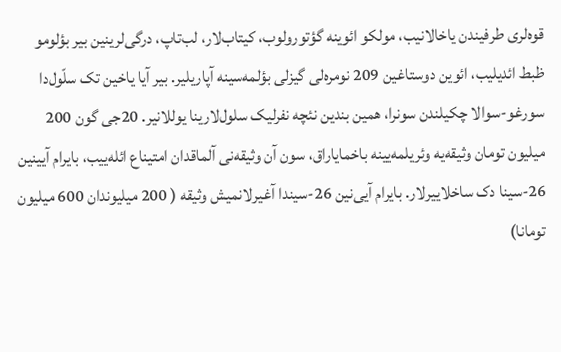قوه‌لری طرفیندن یاخالانیب، مولکو ائوینه گؤتورولوب، کیتاب‌لار، لب‌تاپ، درگی‌لرینین بیر بؤلومو ظبط ائدیلیب، ائوین دوستاغین 209 نومره‌لی گیزلی بؤلمه‌سینه آپاریلیر. بیر آیا یاخین تک سلّول‌دا سورغو-سوالا چکیلندن سونرا، همین بندین نئچه نفرلیک سلول‌لارینا یوللانیر. 20جی گون 200 میلیون تومان وثیقه‌یه وئریلمه‌یینه باخمایاراق، سون آن وثیقه‌نی آلماقدان امتیناع ائله‌ییب، بایرام آیینین 26-سینا دک ساخلاییرلار. بایرام آیی‌نین 26-سیندا آغیرلانمیش وثیقه‌ ( 200 میلیوندان 600 میلیون تومانا)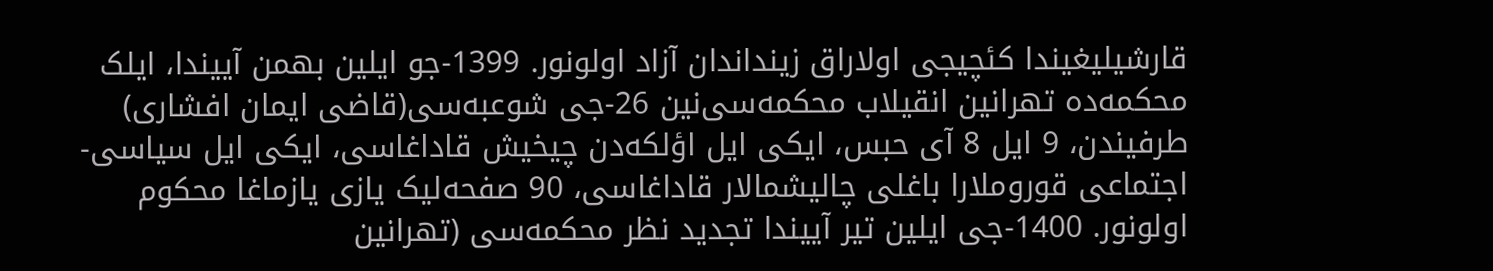قارشیلیغیندا کئچیجی اولاراق زینداندان آزاد اولونور. 1399-جو ایلین بهمن آییندا، ایلک محکمه‌ده تهرانین انقیلاب محکمه‌سی‌نین 26-جی شوعبه‌سی(قاضی ایمان افشاری) طرفیندن، 9 ایل 8 آی حبس، ایکی ایل اؤلکه‌دن چیخیش قاداغاسی، ایکی ایل سیاسی-اجتماعی قوروملارا باغلی چالیشمالار قاداغاسی، 90 صفحه‌لیک یازی یازماغا محکوم اولونور. 1400-جی ایلین تیر آییندا تجدید نظر محکمه‌سی (تهرانین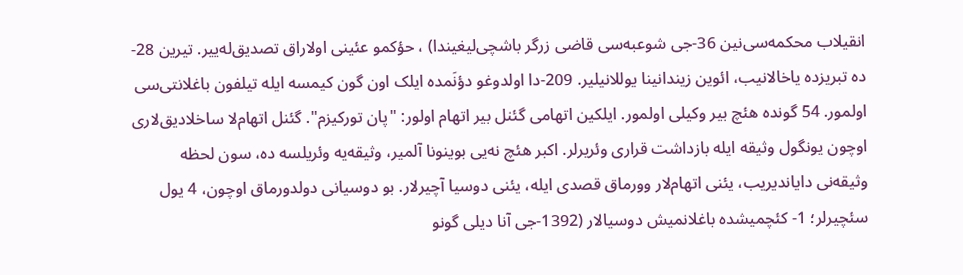انقیلاب محکمه‌سی‌نین 36-جی شوعبه‌سی قاضی زرگر باشچی‌لیغیندا) ، حؤکمو عئینی اولاراق تصدیق‌له‌ییر. تیرین 28-ده تبریزده یاخالانیب، ائوین زیندانینا یوللانیلیر. 209-دا اولدوغو دؤنَمده ایلک اون گون کیمسه ایله تیلفون باغلانتی‌سی اولمور. 54 گونده هئچ بیر وکیلی اولمور. ایلکین اتهامی گئنل بیر اتهام اولور: "پان تورکیزم". گئنل اتهام‌لا ساخلادیق‌لاری اوچون یونگول وثیقه ایله بازداشت قراری وئریرلر. اکبر هئچ نه‌یی بوینونا آلمیر، وثیقه‌یه وئریلسه ده، سون لحظه وثیقه‌نی دایاندیریب، یئنی اتهام‌لار وورماق قصدی ایله، یئنی دوسیا آچیرلار. بو دوسیانی دولدورماق اوچون، 4 یول سئچیرلر؛ 1- کئچمیشده باغلانمیش دوسیالار (1392-جی آنا دیلی گونو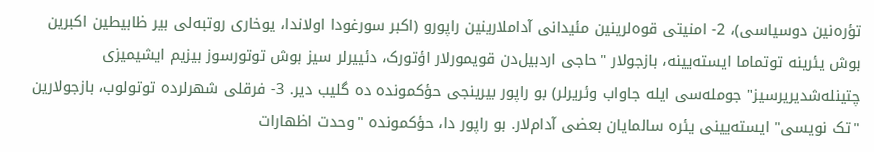تؤره‌نین دوسیاسی)، 2- امنیتی قوه‌لرینین مئیدانی آداملارینین راپورو (اکبر سورغودا اولاندا، یوخاری روتبه‌لی بیر ظابیطین اکبرین بوش یئرینه توتماما ایسته‌یینه، بازجولار "حاجی اردبیل‌دن قویمورلار اؤتورک، دئییرلر سیز بوش توتورسوز بیزیم ایشیمیزی چتینله‌شدیریرسیز" جومله‌سی ایله جاواب وئریرلر) بو راپور بیرینجی حؤکمونده ده گلیب دیر. 3- فرقلی شهرلرده توتولوب، بازجولارین "تک نویسی" ایسته‌یینی یئره سالمایان بعضی آدام‌لار. بو راپور دا، حؤکمونده "وحدت اظهارات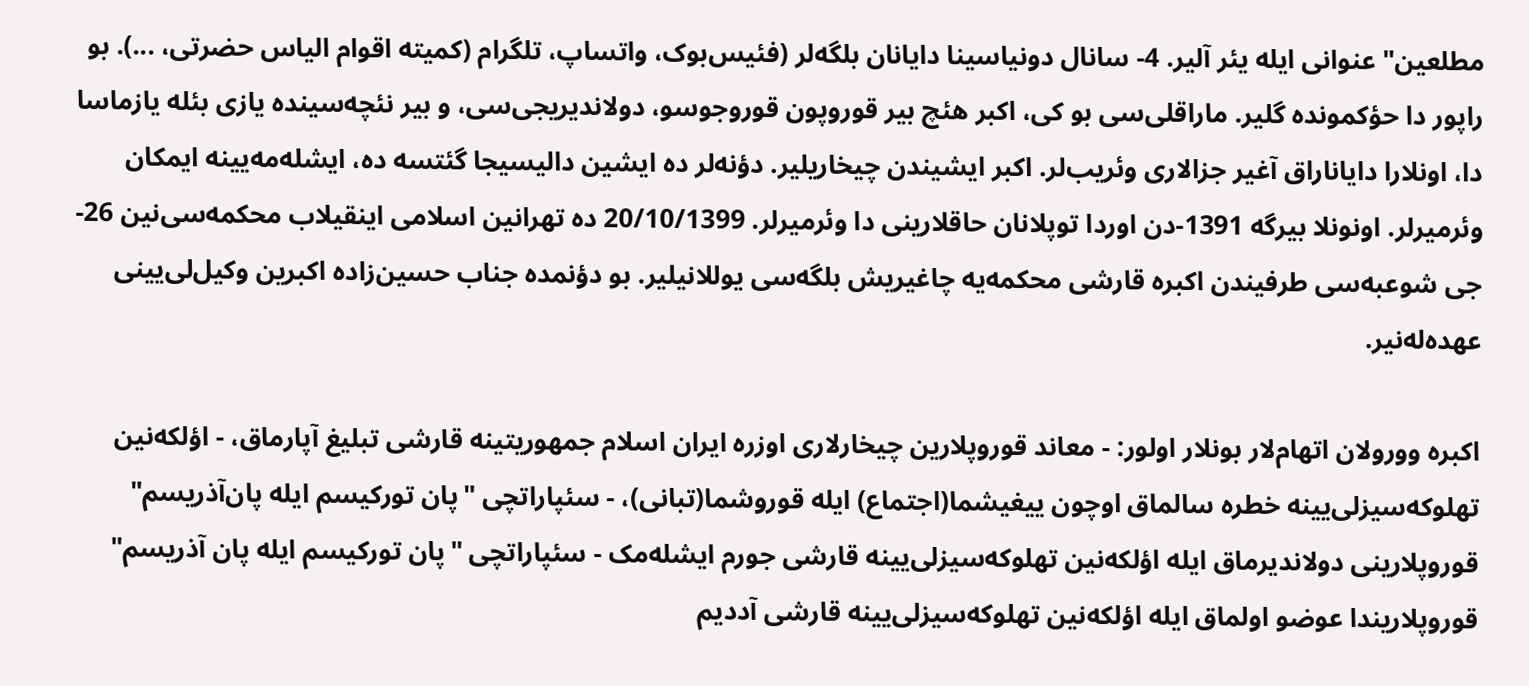مطلعین" عنوانی ایله یئر آلیر. 4- سانال دونیاسینا دایانان بلگه‌لر (فئیس‌بوک، واتساپ، تلگرام (کمیته اقوام الیاس حضرتی، ...). بو راپور دا حؤکمونده گلیر. ماراقلی‌سی بو کی، اکبر هئچ بیر قوروپون قوروجوسو، دولاندیریجی‌سی، و بیر نئچه‌سینده یازی بئله یازماسا دا، اونلارا دایاناراق آغیر جزالاری وئریب‌لر. اکبر ایشیندن چیخاریلیر. دؤنه‌لر ده ایشین دالیسیجا گئتسه ده، ایشله‌مه‌یینه ایمکان وئرمیرلر. اونونلا بیرگه 1391-دن اوردا توپلانان حاقلارینی دا وئرمیرلر. 20/10/1399 ده تهرانین اسلامی اینقیلاب محکمه‌سی‌نین 26-جی شوعبه‌سی‌ طرفیندن اکبره قارشی محکمه‌یه چاغیریش بلگه‌سی یوللانیلیر. بو دؤنمده جناب حسین‌زاده اکبرین وکیل‌لی‌یینی عهده‌له‌نیر.

اکبره وورولان اتهام‌لار بونلار اولور: - معاند قوروپلارین چیخارلاری اوزره ایران اسلام جمهوریتینه قارشی تبلیغ آپارماق، - اؤلکه‌نین تهلوکه‌سیزلی‌یینه خطره سالماق اوچون ییغیشما(اجتماع) ایله قوروشما(تبانی)، - سئپاراتچی "پان تورکیسم ایله پان‌آذریسم" قوروپلارینی دولاندیرماق ایله اؤلکه‌نین تهلوکه‌سیزلی‌یینه قارشی جورم ایشله‌مک - سئپاراتچی "پان تورکیسم ایله پان آذریسم" قوروپلاریندا عوضو اولماق ایله اؤلکه‌نین تهلوکه‌سیزلی‌یینه قارشی آددیم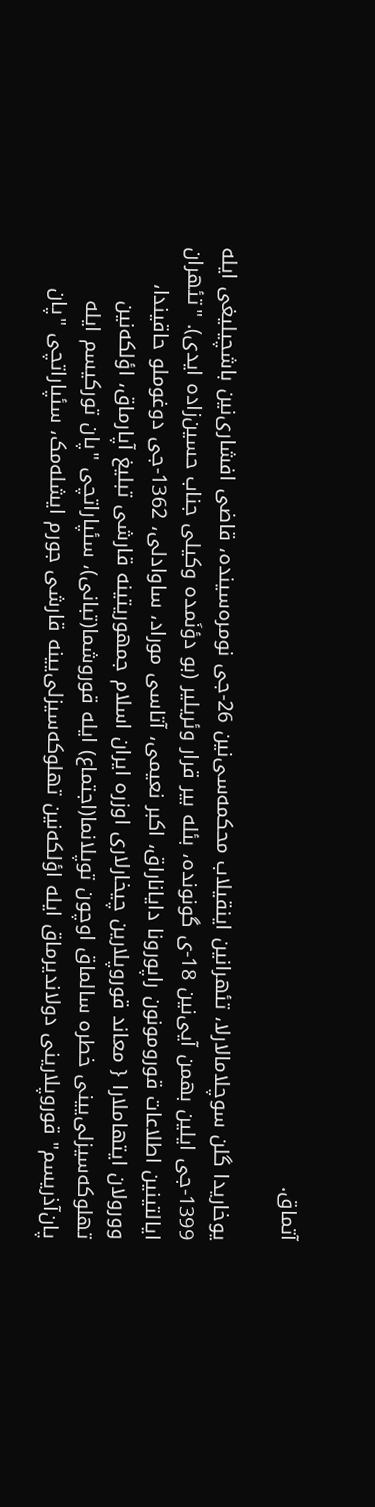آتماق.

یوخاریدا گلن سوچلامالارلا، تئهرانین اینقیلاب محکمه‌سی‌نین 26-جی نومره‌سینده، قاضی افشاری‌نین باشچیلیغی ایله 1399-جی ایلین بهمن آیی‌نین 18-ی گونونده، بئله بیر قرار وئریلیر (بو دؤنَمده وکیلی جناب حسین‌زاده ایدی). "تئهران ایالتینین اطلاعات قورومونون راپورونا دایاناراق، اکبر نعیمی‌، آتاسی موراد، ساوادلی، 1362-جی دوغوملو حاقیندا، وورولان ایتهاملارا { معاند قوروپلارین چیخارلاری اوزره ایران اسلام جمهوریتینه قارشی تبلیغ آپارماق، اؤلکه‌نین تهلوکه‌سیزلی‌یینی خطره سالماق اوچون توپلانما(اجتماع) ایله قوروشما(تبانی)، سئپاراتچی "پان تورکیسم ایله پان‌آذریسم" قوروپلارینی دولاندیرماق ایله اؤلکه‌نین تهلوکه‌سیزلی‌یینه قارشی جورم ایشله‌مک، سئپاراتچی "پان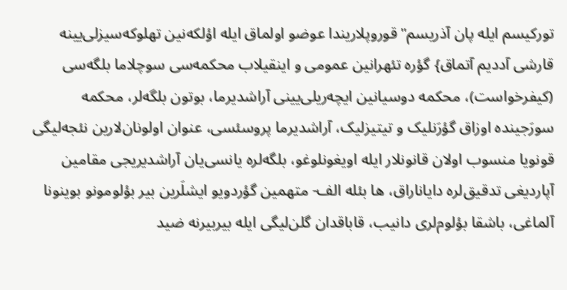تورکیسم ایله پان آذریسم" قوروپلاریندا عوضو اولماق ایله اؤلکه‌نین تهلوکه‌سیزلی‌یینه قارشی آددیم آتماق} گؤره تئهرانین عمومی و اینقیلاب محکمه‌سی سوچلاما بلگه‌سی (کیفرخواست)، محکمه دوسیانین ایچه‌ریلی‌یینی آراشدیرما، بوتون بلگه‌لر، محکمه سورَجینده اوزاق گؤرَنلیک و تیتیزلیک، آراشدیرما پروسئسی، عنوان اولونان‌لارین نئجه‌لیگی قونویا منسوب اولان قانونلار ایله اویغونلوغو، بلگه‌لره یانسی‌یان آراشدیریجی مقامین آپاردیغی تدقیق‌لره دایاناراق، ها بئله الف- متهمین گؤردویو ایشلَرین بیر بؤلومونو بوینونا آلماغی، باشقا بؤلوم‌لری دانیب، قاباقدان گلن‌لیگی ایله بیربیرنه ضید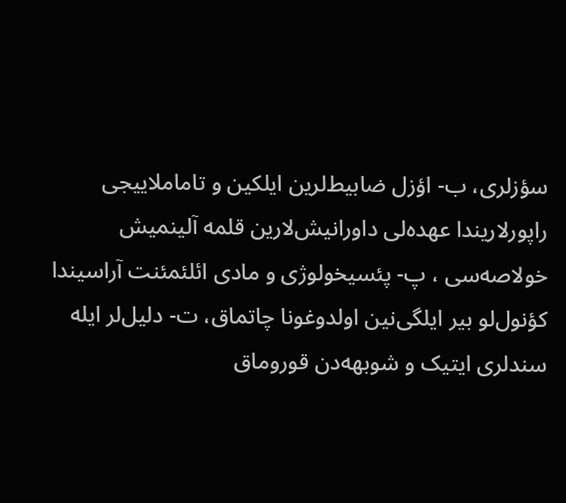سؤزلری، ب- اؤزل ضابیط‌لرین ایلکین و تاماملاییجی راپورلاریندا عهده‌لی داورانیش‌لارین قلمه آلینمیش خولاصه‌سی ، پ- پئسیخولوژی و مادی ائلئمئنت آراسیندا کؤنول‌لو بیر ایلگی‌نین اولدوغونا چاتماق، ت- دلیل‌لر ایله سندلری ایتیک و شوبهه‌دن قوروماق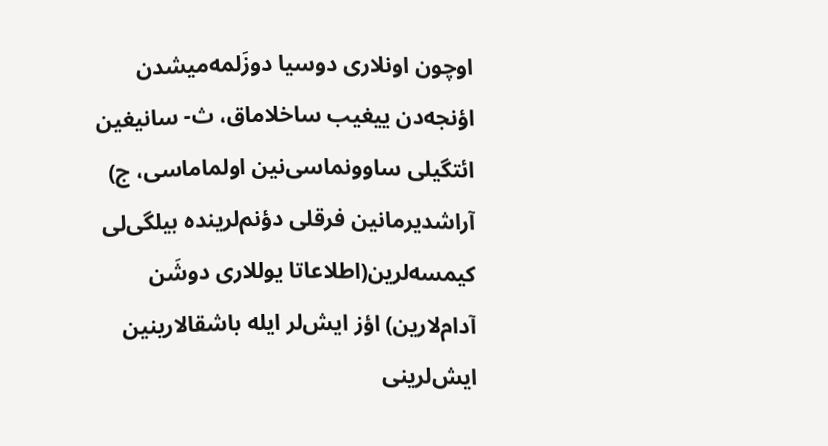اوچون اونلاری دوسیا دوزَلمه‌میشدن اؤنجه‌دن ییغیب ساخلاماق، ث- سانیغین ائتگیلی ساوونماسی‌نین اولماماسی، ج) آراشدیرمانین فرقلی دؤنم‌لرینده بیلگی‌لی کیمسه‌لرین(اطلاعاتا یوللاری دوشَن آدام‌لارین) اؤز ایش‌لر ایله باشقالارینین ایش‌لرینی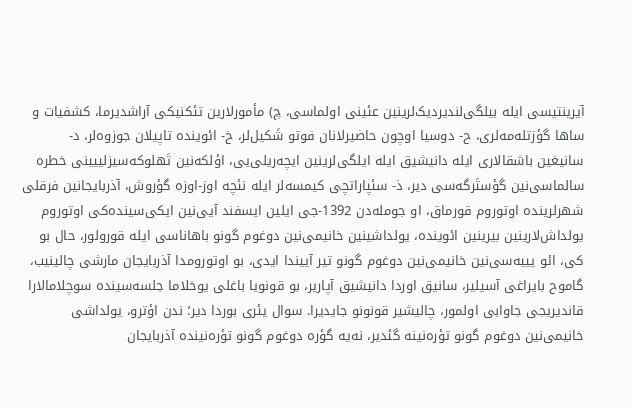آیرینتیسی ایله بیلگی‌لندیردیک‌لرینین عئینی اولماسی، چ) مأمورلارین تئکنیکی آراشدیرما، کشفیات و ساها گؤزتله‌مه‌لری‌، ح- دوسیا اوچون حاضیرلانان فوتو شَکیل‌لر، خ- ائوینده تاپیلان جوزوه‌لر، د- سانیغین باشقالاری ایله دانیشیق ایله ایلگی‌لرینین ایچه‌ریلی‌یی، اؤلکه‌نین تَهلوکه‌سیزلییینی خطره سالماسی‌نین گؤستَرگه‌سی دیر، ذ- سئپاراتچی کیمسه‌لر ایله نئچه اوز-اوزه گؤروش، آذربایجانین فرقلی شهرلرینده اوتوروم قورماق، او جومله‌دن 1392-جی ایلین ایسفند آیی‌نین ایکی‌سینده‌کی اوتوروم یولداش‌لارینین بیرینین ائوینده، یولداشینین خانیمی‌نین دوغوم گونو باهاناسی ایله قورولور، حال بو کی، ائو یییه‌سی‌نین خانیمی‌نین دوغوم گونو تیر آییندا ایدی، بو اوتورومدا آذربایجان مارشی چالینیب، گاموح بایراغی آسیلیر، سانیق اوردا دانیشیق آپاریر، بو قونویا باغلی یوخلاما جلسه‌سینده سوچلامالارا قاندیریجی جاوابی اولمور، چالیشیر قونونو جایدیرا. سوال یئری بوردا دیر؛ ندن اؤترو، یولداشی خانیمی‌نین دوغوم گونو تؤره‌نینه گئدیر، نه‌یه گؤره دوغوم گونو تؤره‌نینده آذربایجان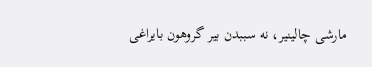مارشی چالینیر، نه‌ سببدن بیر گروهون بایراغی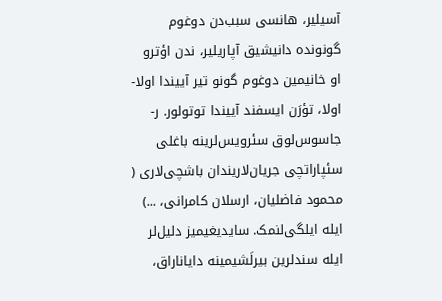آسیلیر، هانسی سبب‌دن دوغوم گونونده دانیشیق آپاریلیر، ندن اؤترو او خانیمین دوغوم گونو تیر آییندا اولا-اولا، تؤرَن ایسفند آییندا توتولور. ر- جاسوس‌لوق سئرویس‌لرینه باغلی سئپاراتچی جریان‌لاریندان باشچی‌لاری ( محمود فاضلیان، ارسلان کامرانی، ...) ایله ایلگی‌لنمک. سایدیغیمیز دلیل‌لر ایله سندلرین بیرلَشیمینه دایاناراق،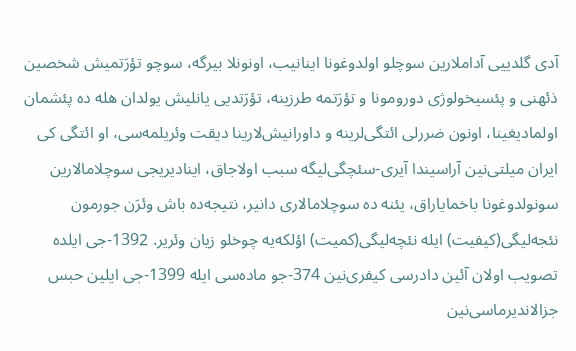آدی گلدییی آداملارین سوچلو اولدوغونا اینانیب، اونونلا بیرگه، سوچو تؤرَتمیش شخصین ذئهنی و پئسیخولوژی دورومونا و تؤرَتمه طرزینه، تؤرَتدیی یانلیش یولدان هله ده پئشمان اولمادیغینا، اونون ضررلی ائتگی‌لرینه و داورانیش‌لارینا دیقت وئریلمه‌سی، او ائتگی کی ایران میلتی‌نین آراسیندا آیری-سئچگی‌لیگه سبب اولاجاق، اینادیریجی سوچلامالارین سونولدوغونا باخمایاراق، یئنه ده سوچلامالاری دانیر، نتیجه‌ده باش وئرَن جورمون نئجه‌لیگی(کیفیت) ایله نئچه‌لیگی(کمیت) اؤلکه‌یه چوخلو زیان وئریر. 1392-جی ایلده تصویب اولان آئین دادرسی کیفری‌نین 374-جو ماده‌سی ایله 1399-جی ایلین حبس جزالاندیرماسی‌نین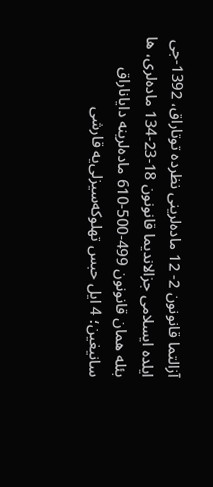آزالتما قانونون 2- 12 ماده‌لرینی نظرده توتاراق، 1392-جی ایلده ایسلامی جزالاندیما قانونون 18-23-134 ماده‌لری، ها بئله همان قانونون 499-500-610 ماده‌لرینه دایاناراق سانیغین؛ 4 ایل حبس تهلوکه‌سیزلی‌یه قارشی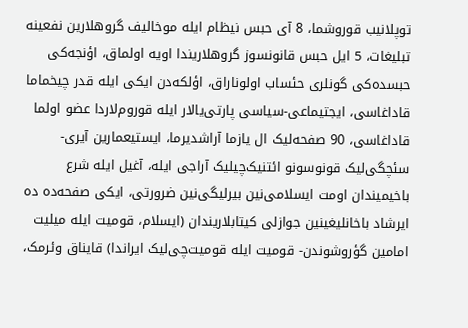توپلانیب قوروشما، 8 آی حبس نیظام ایله موخالیف گروهلارین نفعینه تبلیغات، 5 ایل حبس قانونسوز گروهلاریندا اویه اولماق، اؤنجه‌کی حبسده‌کی گونلری حئساب اولوناراق، اؤلکه‌دن ایکی ایله قدر چیخماما قاداغاسی، ایجتیماعی-سیاسی پارتی‌یالار ایله قوروم‌لاردا عضو اولما قاداغاسی، 90 صفحه‌لیک ال یازما آراشدیرما، ایستیعمارین آیری-سئچگی‌لیک قونوسونو ائتنیک‌چیلیک آراجی ایله، آغیل ایله شرع باخیمیندان اومت ایسلامی‌نین بیرلیگی‌نین ضرورتی، ایکی صفحه‌ده ده ایرشاد باخانلیغینین جوازلی کیتابلاریندان (ایسلام، قومیت ایله میلیت امامین گؤروشوندن- قومیت ایله قومیت‌چی‌لیک ایراندا) قایناق وئرمک،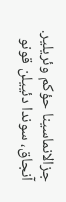جزالانماسینا حؤکم وئریلیر. آنجاق، سوندا دئییلن قونو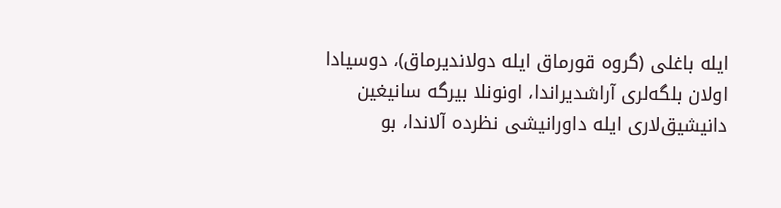ایله باغلی (گروه قورماق ایله دولاندیرماق)، دوسیادا اولان بلگه‌لری آراشدیراندا، اونونلا بیرگه سانیغین دانیشیق‌لاری ایله داورانیشی نظرده آلاندا، بو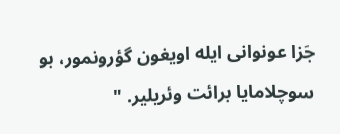جَزا عونوانی ایله اویغون گؤرونمور، بو سوچلامایا برائت وئریلیر. "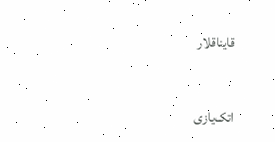قایناقلار


اتک‌یازی